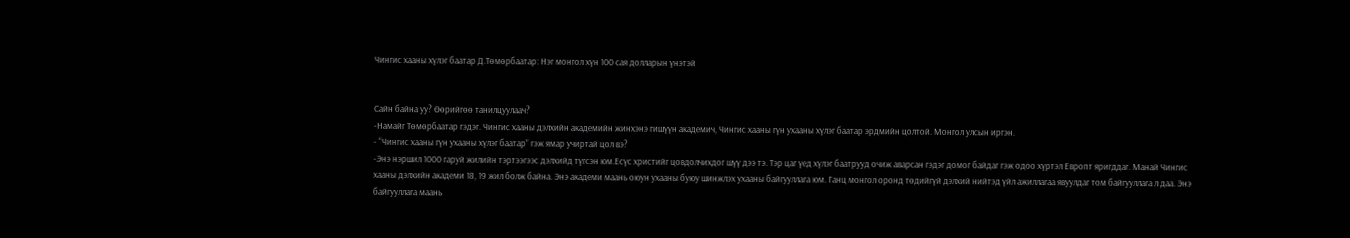Чингис хааны хүлэг баатар Д.Төмөрбаатар: Нэг монгол хүн 100 сая долларын үнэтэй


Сайн байна уу? Өөрийгөө танилцуулаач?
-Намайг Төмөрбаатар гэдэг. Чингис хааны дэлхийн академийн жинхэнэ гишүүн академич, Чингис хааны гүн ухааны хүлэг баатар эрдмийн цолтой. Монгол улсын иргэн.
- “Чингис хааны гүн ухааны хүлэг баатар” гэж ямар учиртай цол вэ?
-Энэ нэршил 1000 гаруй жилийн тэртээгээс дэлхийд түгсэн юм.Есүс христийг цовдолчихдог шүү дээ тэ. Тэр цаг үед хүлэг баатрууд очиж аварсан гэдэг домог байдаг гэж одоо хүртэл Европт яригддаг. Манай Чингис хааны дэлхийн академи 18, 19 жил болж байна. Энэ академи маань оюун ухааны буюу шинжлэх ухааны байгууллага юм. Ганц монгол оронд төдийгүй дэлхий нийтэд үйл ажиллагаа явуулдаг том байгууллага л даа. Энэ байгууллага маань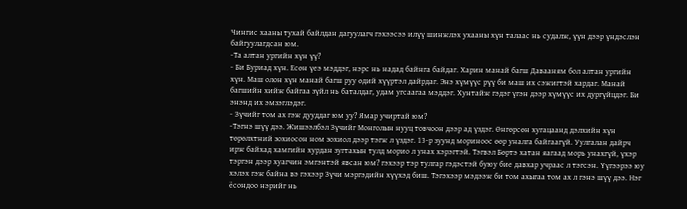Чингис хааны тухай байлдан дагуулагч гэхээсээ илүү шинжлэх ухааны хүн талаас нь судалж, үүн дээр үндэслэн байгуулагдсан юм.
-Та алтан ургийн хүн үү?
- Би Буриад хүн. Есөн үеэ мэддэг, нэрс нь надад байнга байдаг. Харин манай багш Давааням бол алтан ургийн хүн. Маш олон хүн манай багш руу өдий хүүртэл дайрдаг. Энэ хүмүүс рүү би маш их сэжигтэй хардаг. Манай багшийн хийж байгаа зүйл нь баталдаг, удам угсаагаа мэддэг. Хунтайж гэдэг үгэн дээр хүмүүс их дургүйцдэг. Би энэнд их эмзэглэдэг.
- Зүчийг том ах гэж дууддаг юм уу? Ямар учиртай юм?
-Тэгнэ шүү дээ. Жишээлбэл Зүчийг Монголын нууц товчоон дээр ад үздэг. Өнгөрсөн хугацаанд дэлхийн хүн төрөлхтний зохиосон ном зохиол дээр тэгж л үздэг. 13-р зуунд мориноос өөр уналга байгаагүй. Уулгалан дайрч ирж байхад хамгийн хурдан зугтахын тулд морио л унах хэрэгтэй. Тэгвэл Бөртэ хатан яагаад морь унахгүй, үхэр тэргэн дээр хуагчин эмгэнтэй явсан юм? гэхээр тэр тулгар гэдэстэй буюу бие давхар учраас л тэгсэн. Үүгээрээ юу хэлэх гэж байна вэ гэхээр Зүчи мэргэдийн хүүхэд биш. Тэгэхээр мэдээж би том ахыгаа том ах л гэнэ шүү дээ. Нэг ёсондоо нэрийг нь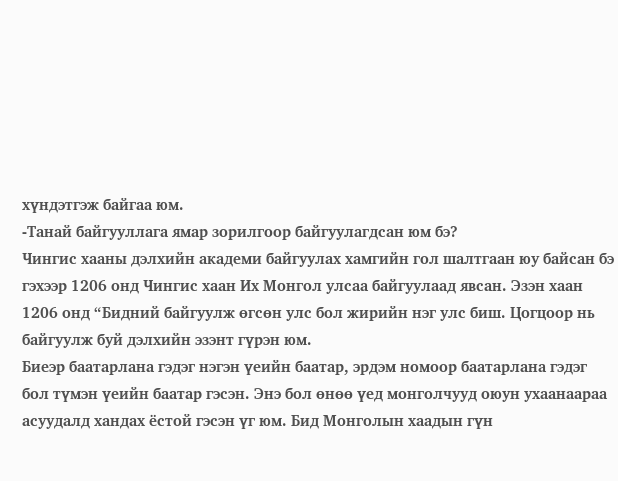хүндэтгэж байгаа юм.
-Танай байгууллага ямар зорилгоор байгуулагдсан юм бэ?
Чингис хааны дэлхийн академи байгуулах хамгийн гол шалтгаан юу байсан бэ гэхээр 1206 онд Чингис хаан Их Монгол улсаа байгуулаад явсан. Эзэн хаан 1206 онд “Бидний байгуулж өгсөн улс бол жирийн нэг улс биш. Цогцоор нь байгуулж буй дэлхийн эзэнт гүрэн юм.
Биеэр баатарлана гэдэг нэгэн үеийн баатар, эрдэм номоор баатарлана гэдэг бол түмэн үеийн баатар гэсэн. Энэ бол өнөө үед монголчууд оюун ухаанаараа асуудалд хандах ёстой гэсэн үг юм. Бид Монголын хаадын гүн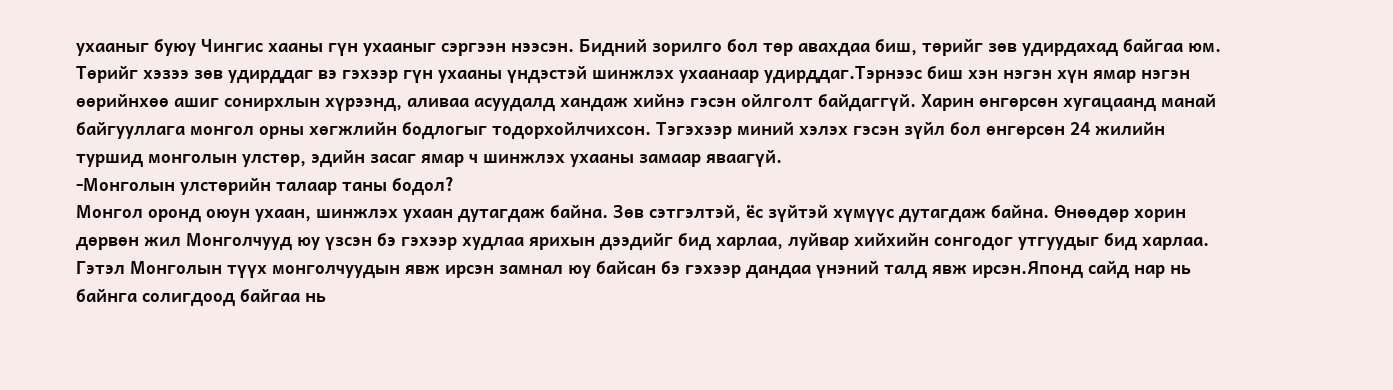ухааныг буюу Чингис хааны гүн ухааныг сэргээн нээсэн. Бидний зорилго бол төр авахдаа биш, төрийг зөв удирдахад байгаа юм. Төрийг хэзээ зөв удирддаг вэ гэхээр гүн ухааны үндэстэй шинжлэх ухаанаар удирддаг.Тэрнээс биш хэн нэгэн хүн ямар нэгэн өөрийнхөө ашиг сонирхлын хүрээнд, аливаа асуудалд хандаж хийнэ гэсэн ойлголт байдаггүй. Харин өнгөрсөн хугацаанд манай байгууллага монгол орны хөгжлийн бодлогыг тодорхойлчихсон. Тэгэхээр миний хэлэх гэсэн зүйл бол өнгөрсөн 24 жилийн туршид монголын улстөр, эдийн засаг ямар ч шинжлэх ухааны замаар яваагүй.
-Монголын улстөрийн талаар таны бодол?
Монгол оронд оюун ухаан, шинжлэх ухаан дутагдаж байна. Зөв сэтгэлтэй, ёс зүйтэй хүмүүс дутагдаж байна. Өнөөдөр хорин дөрвөн жил Монголчууд юу үзсэн бэ гэхээр худлаа ярихын дээдийг бид харлаа, луйвар хийхийн сонгодог утгуудыг бид харлаа. Гэтэл Монголын түүх монголчуудын явж ирсэн замнал юу байсан бэ гэхээр дандаа үнэний талд явж ирсэн.Японд сайд нар нь байнга солигдоод байгаа нь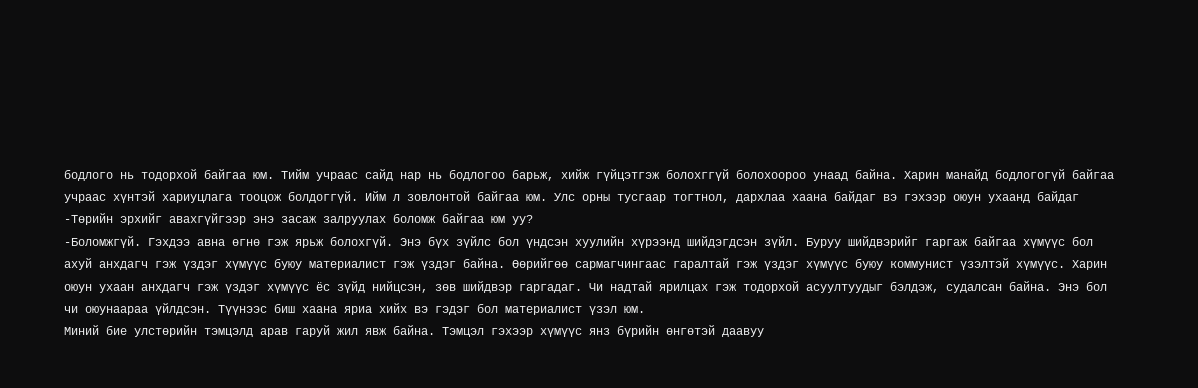бодлого нь тодорхой байгаа юм. Тийм учраас сайд нар нь бодлогоо барьж, хийж гүйцэтгэж болохггүй болохоороо унаад байна. Харин манайд бодлогогүй байгаа учраас хүнтэй хариуцлага тооцож болдоггүй. Ийм л зовлонтой байгаа юм. Улс орны тусгаар тогтнол, дархлаа хаана байдаг вэ гэхээр оюун ухаанд байдаг
-Төрийн эрхийг авахгүйгээр энэ засаж залруулах боломж байгаа юм уу?
-Боломжгүй. Гэхдээ авна өгнө гэж ярьж болохгүй. Энэ бүх зүйлс бол үндсэн хуулийн хүрээнд шийдэгдсэн зүйл. Буруу шийдвэрийг гаргаж байгаа хүмүүс бол ахуй анхдагч гэж үздэг хүмүүс буюу материалист гэж үздэг байна. Өөрийгөө сармагчингаас гаралтай гэж үздэг хүмүүс буюу коммунист үзэлтэй хүмүүс. Харин оюун ухаан анхдагч гэж үздэг хүмүүс ёс зүйд нийцсэн, зөв шийдвэр гаргадаг. Чи надтай ярилцах гэж тодорхой асуултуудыг бэлдэж, судалсан байна. Энэ бол чи оюунаараа үйлдсэн. Түүнээс биш хаана яриа хийх вэ гэдэг бол материалист үзэл юм.
Миний бие улстөрийн тэмцэлд арав гаруй жил явж байна. Тэмцэл гэхээр хүмүүс янз бүрийн өнгөтэй даавуу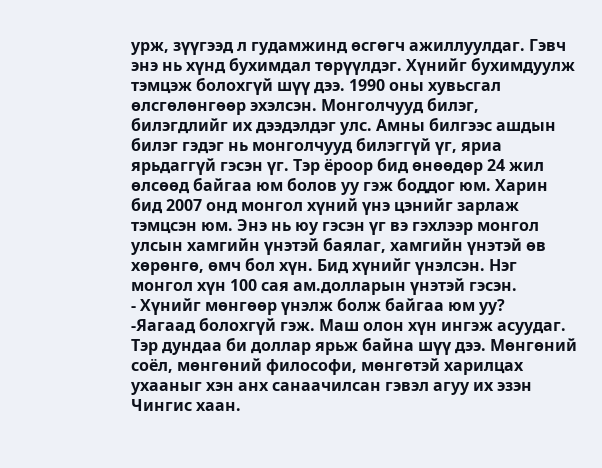урж, зүүгээд л гудамжинд өсгөгч ажиллуулдаг. Гэвч энэ нь хүнд бухимдал төрүүлдэг. Хүнийг бухимдуулж тэмцэж болохгүй шүү дээ. 1990 оны хувьсгал өлсгөлөнгөөр эхэлсэн. Монголчууд билэг, билэгдлийг их дээдэлдэг улс. Амны билгээс ашдын билэг гэдэг нь монголчууд билэггүй үг, яриа ярьдаггүй гэсэн үг. Тэр ёроор бид өнөөдөр 24 жил өлсөөд байгаа юм болов уу гэж боддог юм. Харин бид 2007 онд монгол хүний үнэ цэнийг зарлаж тэмцсэн юм. Энэ нь юу гэсэн үг вэ гэхлээр монгол улсын хамгийн үнэтэй баялаг, хамгийн үнэтэй өв хөрөнгө, өмч бол хүн. Бид хүнийг үнэлсэн. Нэг монгол хүн 100 сая ам.долларын үнэтэй гэсэн.
- Хүнийг мөнгөөр үнэлж болж байгаа юм уу?
-Яагаад болохгүй гэж. Маш олон хүн ингэж асуудаг. Тэр дундаа би доллар ярьж байна шүү дээ. Мөнгөний соёл, мөнгөний философи, мөнгөтэй харилцах ухааныг хэн анх санаачилсан гэвэл агуу их эзэн Чингис хаан.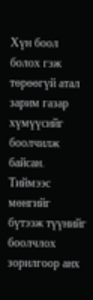Хүн боол болох гэж төрөөгүй атал зарим газар хүмүүсийг боолчилж байсан. Тиймээс мөнгийг бүтээж түүнийг боолчлох зорилгоор анх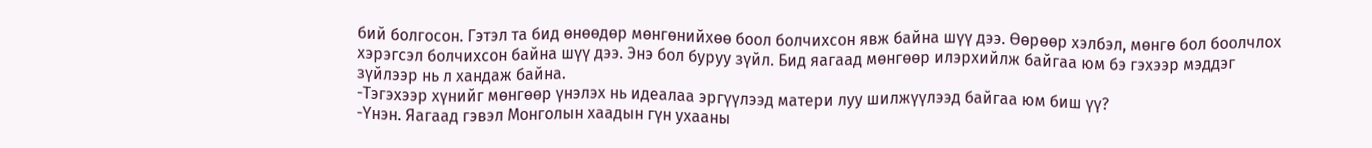бий болгосон. Гэтэл та бид өнөөдөр мөнгөнийхөө боол болчихсон явж байна шүү дээ. Өөрөөр хэлбэл, мөнгө бол боолчлох хэрэгсэл болчихсон байна шүү дээ. Энэ бол буруу зүйл. Бид яагаад мөнгөөр илэрхийлж байгаа юм бэ гэхээр мэддэг зүйлээр нь л хандаж байна.
-Тэгэхээр хүнийг мөнгөөр үнэлэх нь идеалаа эргүүлээд матери луу шилжүүлээд байгаа юм биш үү?
-Үнэн. Яагаад гэвэл Монголын хаадын гүн ухааны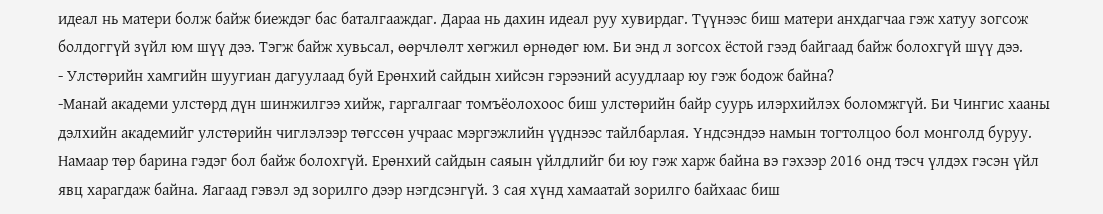идеал нь матери болж байж биеждэг бас баталгааждаг. Дараа нь дахин идеал руу хувирдаг. Түүнээс биш матери анхдагчаа гэж хатуу зогсож болдоггүй зүйл юм шүү дээ. Тэгж байж хувьсал, өөрчлөлт хөгжил өрнөдөг юм. Би энд л зогсох ёстой гээд байгаад байж болохгүй шүү дээ.
- Улстөрийн хамгийн шуугиан дагуулаад буй Ерөнхий сайдын хийсэн гэрээний асуудлаар юу гэж бодож байна?
-Манай академи улстөрд дүн шинжилгээ хийж, гаргалгааг томъёолохоос биш улстөрийн байр суурь илэрхийлэх боломжгүй. Би Чингис хааны дэлхийн академийг улстөрийн чиглэлээр төгссөн учраас мэргэжлийн үүднээс тайлбарлая. Үндсэндээ намын тогтолцоо бол монголд буруу. Намаар төр барина гэдэг бол байж болохгүй. Ерөнхий сайдын саяын үйлдлийг би юу гэж харж байна вэ гэхээр 2016 онд тэсч үлдэх гэсэн үйл явц харагдаж байна. Яагаад гэвэл эд зорилго дээр нэгдсэнгүй. 3 сая хүнд хамаатай зорилго байхаас биш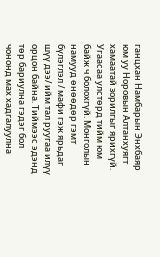ганцхан Намбарын Энхбаяр юм уу Норовын Алтанхуягт хамаатай зорилгыг ярихгүй. Угаасаа улстөрд тийм юм байж ч болохгүй. Монголын намууд өнөөдөр гэмт бүлэглэл / мафи гэж ярьдаг шүү дээ/ ийм тал руугаа илүү орцон байна. Тиймээс эдэнд төр бариулна гэдэг бол чононд мах хадгалуулна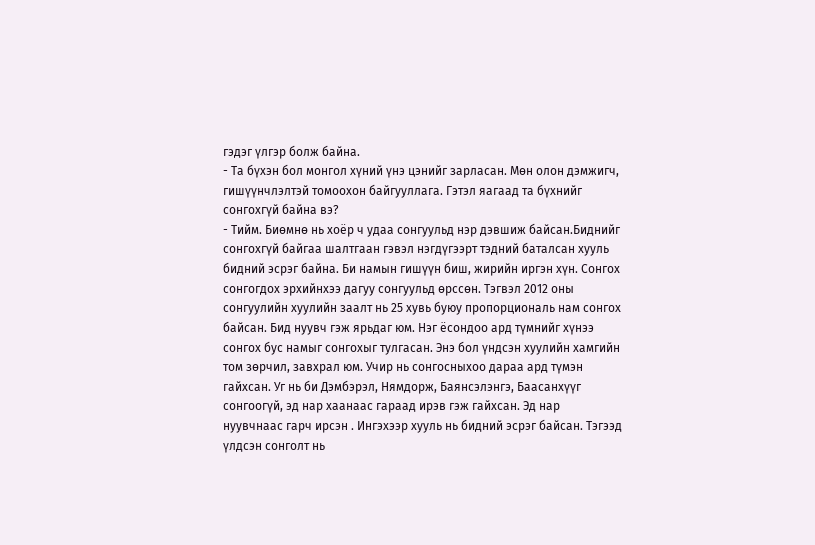гэдэг үлгэр болж байна.
- Та бүхэн бол монгол хүний үнэ цэнийг зарласан. Мөн олон дэмжигч, гишүүнчлэлтэй томоохон байгууллага. Гэтэл яагаад та бүхнийг сонгохгүй байна вэ?
- Тийм. Биөмнө нь хоёр ч удаа сонгуульд нэр дэвшиж байсан.Биднийг сонгохгүй байгаа шалтгаан гэвэл нэгдүгээрт тэдний баталсан хууль бидний эсрэг байна. Би намын гишүүн биш, жирийн иргэн хүн. Сонгох сонгогдох эрхийнхээ дагуу сонгуульд өрссөн. Тэгвэл 2012 оны сонгуулийн хуулийн заалт нь 25 хувь буюу пропорциональ нам сонгох байсан. Бид нуувч гэж ярьдаг юм. Нэг ёсондоо ард түмнийг хүнээ сонгох бус намыг сонгохыг тулгасан. Энэ бол үндсэн хуулийн хамгийн том зөрчил, завхрал юм. Учир нь сонгосныхоо дараа ард түмэн гайхсан. Уг нь би Дэмбэрэл, Нямдорж, Баянсэлэнгэ, Баасанхүүг сонгоогүй, эд нар хаанаас гараад ирэв гэж гайхсан. Эд нар нуувчнаас гарч ирсэн . Ингэхээр хууль нь бидний эсрэг байсан. Тэгээд үлдсэн сонголт нь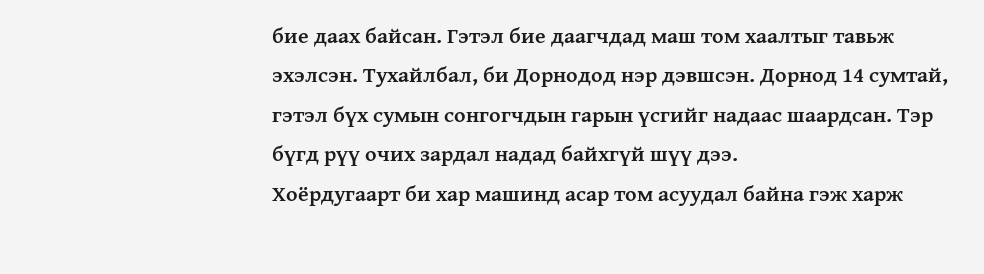бие даах байсан. Гэтэл бие даагчдад маш том хаалтыг тавьж эхэлсэн. Тухайлбал, би Дорнодод нэр дэвшсэн. Дорнод 14 сумтай, гэтэл бүх сумын сонгогчдын гарын үсгийг надаас шаардсан. Тэр бүгд рүү очих зардал надад байхгүй шүү дээ.
Хоёрдугаарт би хар машинд асар том асуудал байна гэж харж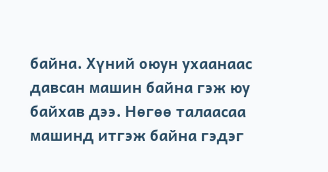байна. Хүний оюун ухаанаас давсан машин байна гэж юу байхав дээ. Нөгөө талаасаа машинд итгэж байна гэдэг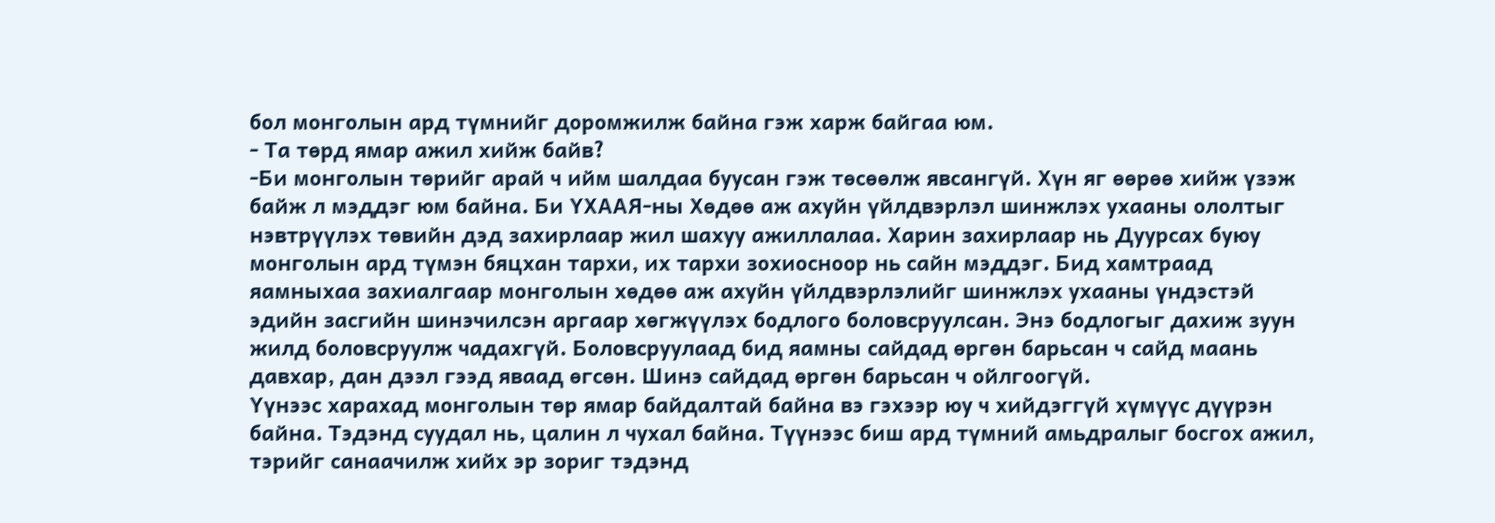бол монголын ард түмнийг доромжилж байна гэж харж байгаа юм.
- Та төрд ямар ажил хийж байв?
-Би монголын төрийг арай ч ийм шалдаа буусан гэж төсөөлж явсангүй. Хүн яг өөрөө хийж үзэж байж л мэддэг юм байна. Би ҮХААЯ-ны Хөдөө аж ахуйн үйлдвэрлэл шинжлэх ухааны ололтыг нэвтрүүлэх төвийн дэд захирлаар жил шахуу ажиллалаа. Харин захирлаар нь Дуурсах буюу монголын ард түмэн бяцхан тархи, их тархи зохиосноор нь сайн мэддэг. Бид хамтраад яамныхаа захиалгаар монголын хөдөө аж ахуйн үйлдвэрлэлийг шинжлэх ухааны үндэстэй эдийн засгийн шинэчилсэн аргаар хөгжүүлэх бодлого боловсруулсан. Энэ бодлогыг дахиж зуун жилд боловсруулж чадахгүй. Боловсруулаад бид яамны сайдад өргөн барьсан ч сайд маань давхар, дан дээл гээд яваад өгсөн. Шинэ сайдад өргөн барьсан ч ойлгоогүй.
Үүнээс харахад монголын төр ямар байдалтай байна вэ гэхээр юу ч хийдэггүй хүмүүс дүүрэн байна. Тэдэнд суудал нь, цалин л чухал байна. Түүнээс биш ард түмний амьдралыг босгох ажил, тэрийг санаачилж хийх эр зориг тэдэнд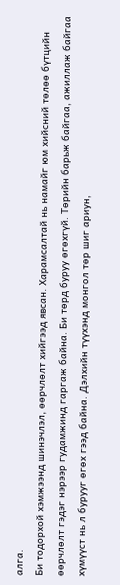алга.
Би тодорхой хэмжээнд шинэчлэл, өөрчлөлт хийгээд явсан. Харамсалтай нь намайг юм хийсний төлөө бүтцийн өөрчлөлт гэдэг нэрээр гудамжинд гаргаж байна. Би төрд буруу өгөхгүй. Төрийн барьж байгаа, ажиллаж байгаа хүмүүст нь л бурууг өгөх гээд байна. Дэлхийн түүхэнд монгол төр шиг ариун,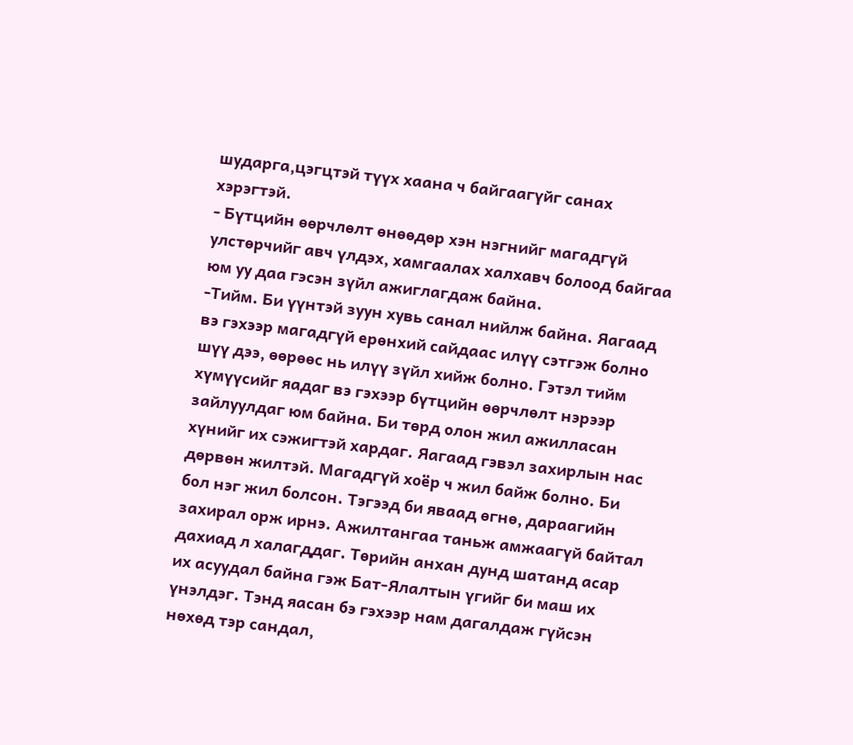шударга,цэгцтэй түүх хаана ч байгаагүйг санах хэрэгтэй.
- Бүтцийн өөрчлөлт өнөөдөр хэн нэгнийг магадгүй улстөрчийг авч үлдэх, хамгаалах халхавч болоод байгаа юм уу даа гэсэн зүйл ажиглагдаж байна.
-Тийм. Би үүнтэй зуун хувь санал нийлж байна. Яагаад вэ гэхээр магадгүй ерөнхий сайдаас илүү сэтгэж болно шүү дээ, өөрөөс нь илүү зүйл хийж болно. Гэтэл тийм хүмүүсийг яадаг вэ гэхээр бүтцийн өөрчлөлт нэрээр зайлуулдаг юм байна. Би төрд олон жил ажилласан хүнийг их сэжигтэй хардаг. Яагаад гэвэл захирлын нас дөрвөн жилтэй. Магадгүй хоёр ч жил байж болно. Би бол нэг жил болсон. Тэгээд би яваад өгнө, дараагийн захирал орж ирнэ. Ажилтангаа таньж амжаагүй байтал дахиад л халагддаг. Төрийн анхан дунд шатанд асар их асуудал байна гэж Бат-Ялалтын үгийг би маш их үнэлдэг. Тэнд яасан бэ гэхээр нам дагалдаж гүйсэн нөхөд тэр сандал,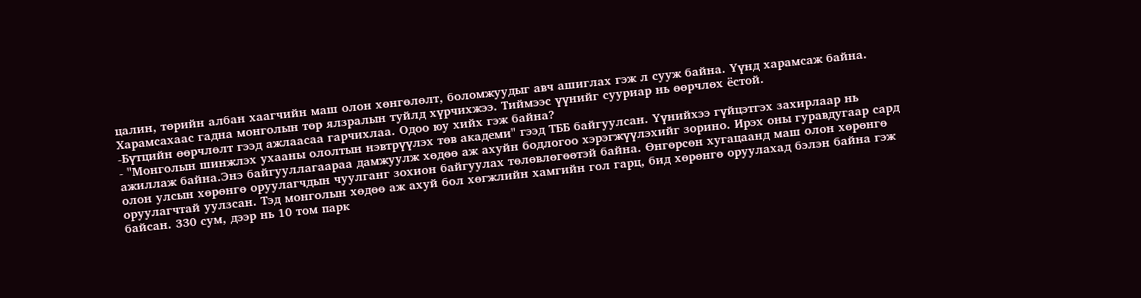цалин, төрийн албан хаагчийн маш олон хөнгөлөлт, боломжуудыг авч ашиглах гэж л сууж байна. Үүнд харамсаж байна. Харамсахаас гадна монголын төр ялзралын туйлд хүрчихжээ. Тиймээс үүнийг сууриар нь өөрчлөх ёстой.
-Бүтцийн өөрчлөлт гээд ажлаасаа гарчихлаа. Одоо юу хийх гэж байна?
- "Монголын шинжлэх ухааны ололтын нэвтрүүлэх төв академи" гээд ТББ байгуулсан. Үүнийхээ гүйцэтгэх захирлаар нь ажиллаж байна.Энэ байгууллагаараа дамжуулж хөдөө аж ахуйн бодлогоо хэрэгжүүлэхийг зорино. Ирэх оны гуравдугаар сард олон улсын хөрөнгө оруулагчдын чуулганг зохион байгуулах төлөвлөгөөтэй байна. Өнгөрсөн хугацаанд маш олон хөрөнгө оруулагчтай уулзсан. Тэд монголын хөдөө аж ахуй бол хөгжлийн хамгийн гол гарц, бид хөрөнгө оруулахад бэлэн байна гэж байсан. 330 сум, дээр нь 10 том парк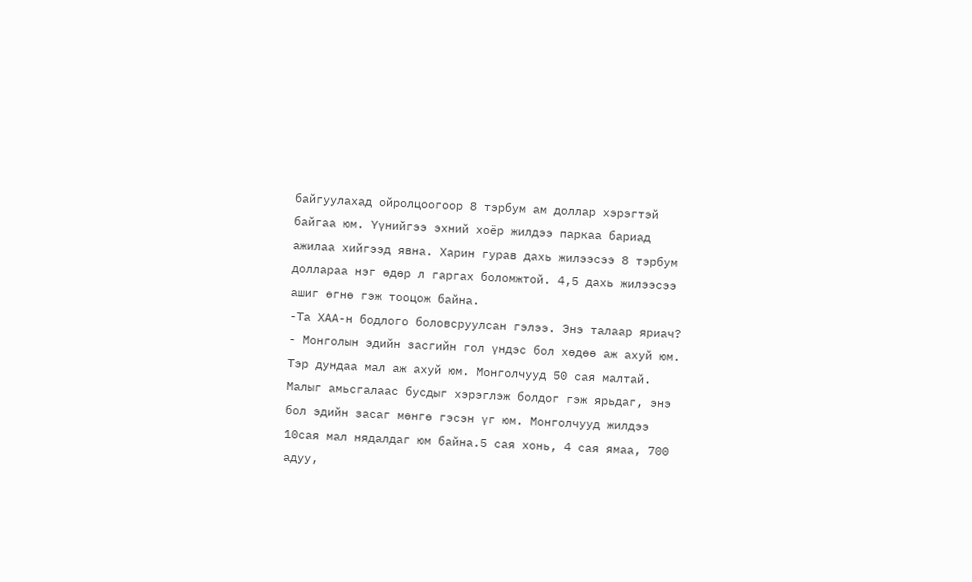байгуулахад ойролцоогоор 8 тэрбум ам доллар хэрэгтэй байгаа юм. Үүнийгээ эхний хоёр жилдээ паркаа бариад ажилаа хийгээд явна. Харин гурав дахь жилээсээ 8 тэрбум доллараа нэг өдөр л гаргах боломжтой. 4,5 дахь жилээсээ ашиг өгнө гэж тооцож байна.
-Та ХАА-н бодлого боловсруулсан гэлээ. Энэ талаар яриач?
- Монголын эдийн засгийн гол үндэс бол хөдөө аж ахуй юм. Тэр дундаа мал аж ахуй юм. Монголчууд 50 сая малтай. Малыг амьсгалаас бусдыг хэрэглэж болдог гэж ярьдаг, энэ бол эдийн засаг мөнгө гэсэн үг юм. Монголчууд жилдээ 10сая мал нядалдаг юм байна.5 сая хонь, 4 сая ямаа, 700 адуу,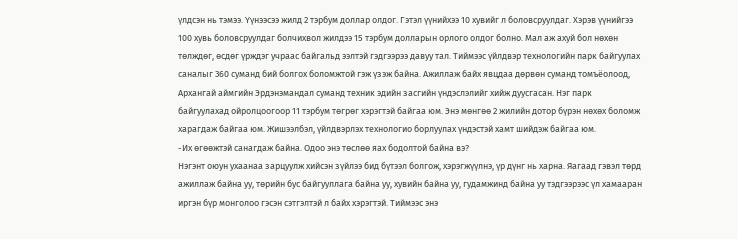үлдсэн нь тэмээ. Үүнээсээ жилд 2 тэрбум доллар олдог. Гэтэл үүнийхээ 10 хувийг л боловсруулдаг. Хэрэв үүнийгээ 100 хувь боловсруулдаг болчихвол жилдээ 15 тэрбум долларын орлого олдог болно. Мал аж ахуй бол нөхөн төлждөг, өсдөг үрждэг учраас байгальд ээлтэй гэдгээрээ давуу тал. Тиймээс үйлдвэр технологийн парк байгуулах саналыг 360 суманд бий болгох боломжтой гэж үзэж байна. Ажиллаж байх явцдаа дөрвөн суманд томъёолоод, Архангай аймгийн Эрдэнэмандал суманд техник эдийн засгийн үндэслэлийг хийж дуусгасан. Нэг парк байгуулахад ойролцоогоор 11 тэрбум төгрөг хэрэгтэй байгаа юм. Энэ мөнгөө 2 жилийн дотор бүрэн нөхөх боломж харагдаж байгаа юм. Жишээлбэл, үйлдвэрлэх технологио борлуулах үндэстэй хамт шийдэж байгаа юм.
-Их өгөөжтэй санагдаж байна. Одоо энэ төслөө яах бодолтой байна вэ?
Нэгэнт оюун ухаанаа зарцуулж хийсэн зүйлээ бид бүтээл болгож, хэрэгжүүлнэ, үр дүнг нь харна. Яагаад гэвэл төрд ажиллаж байна уу, төрийн бус байгууллага байна уу, хувийн байна уу, гудамжинд байна уу тэдгээрээс үл хамааран иргэн бүр монголоо гэсэн сэтгэлтэй л байх хэрэгтэй. Тиймээс энэ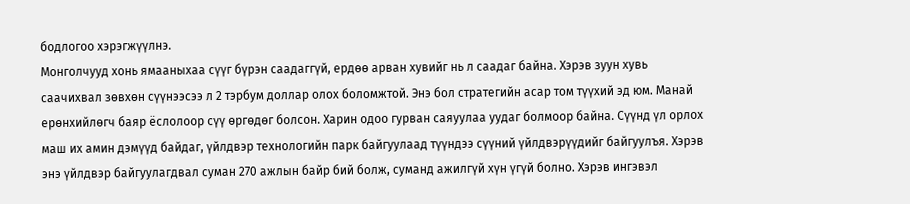бодлогоо хэрэгжүүлнэ.
Монголчууд хонь ямааныхаа сүүг бүрэн саадаггүй, ердөө арван хувийг нь л саадаг байна. Хэрэв зуун хувь саачихвал зөвхөн сүүнээсээ л 2 тэрбум доллар олох боломжтой. Энэ бол стратегийн асар том түүхий эд юм. Манай ерөнхийлөгч баяр ёслолоор сүү өргөдөг болсон. Харин одоо гурван саяуулаа уудаг болмоор байна. Сүүнд үл орлох маш их амин дэмүүд байдаг, үйлдвэр технологийн парк байгуулаад түүндээ сүүний үйлдвэрүүдийг байгуулъя. Хэрэв энэ үйлдвэр байгуулагдвал суман 270 ажлын байр бий болж, суманд ажилгүй хүн үгүй болно. Хэрэв ингэвэл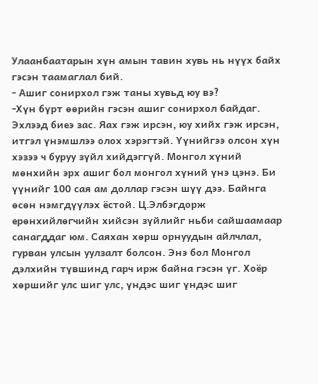Улаанбаатарын хүн амын тавин хувь нь нүүх байх гэсэн таамаглал бий.
- Ашиг сонирхол гэж таны хувьд юу вэ?
-Хүн бүрт өөрийн гэсэн ашиг сонирхол байдаг. Эхлээд биеэ зас. Яах гэж ирсэн, юу хийх гэж ирсэн, итгэл үнэмшлээ олох хэрэгтэй. Үүнийгээ олсон хүн хэзээ ч буруу зүйл хийдэггүй. Монгол хүний мөнхийн эрх ашиг бол монгол хүний үнэ цэнэ. Би үүнийг 100 сая ам доллар гэсэн шүү дээ. Байнга өсөн нэмгдүүлэх ёстой. Ц.Элбэгдорж ерөнхийлөгчийн хийсэн зүйлийг ньби сайшаамаар санагддаг юм. Саяхан хөрш орнуудын айлчлал, гурван улсын уулзалт болсон. Энэ бол Монгол дэлхийн түвшинд гарч ирж байна гэсэн үг. Хоёр хөршийг улс шиг улс, үндэс шиг үндэс шиг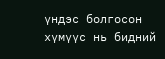үндэс болгосон хүмүүс нь бидний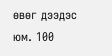өвөг дээдэс юм. 100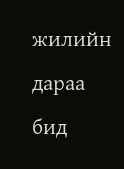жилийн дараа бид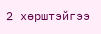2 хөрштэйгээ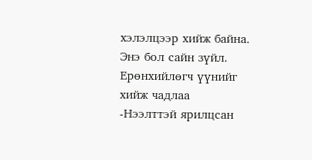хэлэлцээр хийж байна. Энэ бол сайн зүйл. Ерөнхийлөгч үүнийг хийж чадлаа
-Нээлттэй ярилцсан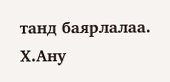танд баярлалаа.
Х.Ану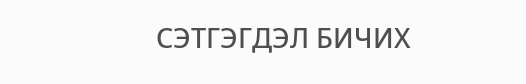СЭТГЭГДЭЛ БИЧИХ